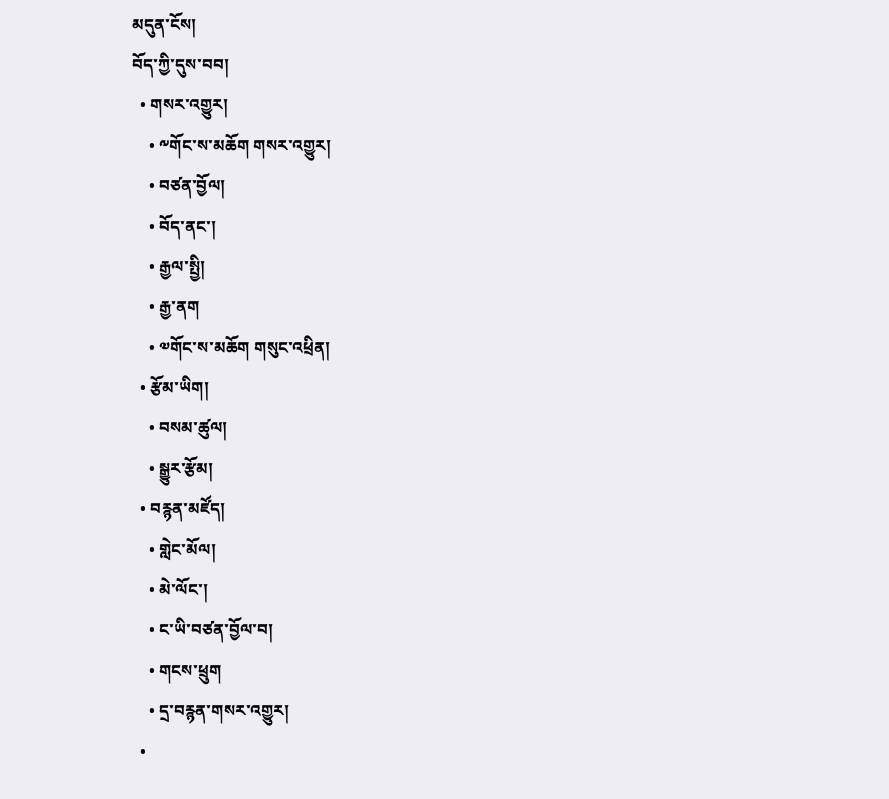མདུན་ངོས།
བོད་ཀྱི་དུས་བབ།
  • གསར་འགྱུར།
    • ༸གོང་ས་མཆོག གསར་འགྱུར།
    • བཙན་བྱོལ།
    • བོད་ནང་།
    • རྒྱལ་སྤྱི།
    • རྒྱ་ནག
    • ༧གོང་ས་མཆོག གསུང་འཕྲིན།
  • རྩོམ་ཡིག།
    • བསམ་ཚུལ།
    • སྒྱུར་རྩོམ།
  • བརྙན་མཛོད།
    • གླེང་མོལ།
    • མེ་ལོང་།
    • ང་ཡི་བཙན་བྱོལ་བ།
    • གངས་ཕྲུག
    • དྲ་བརྙན་གསར་འགྱུར།
  •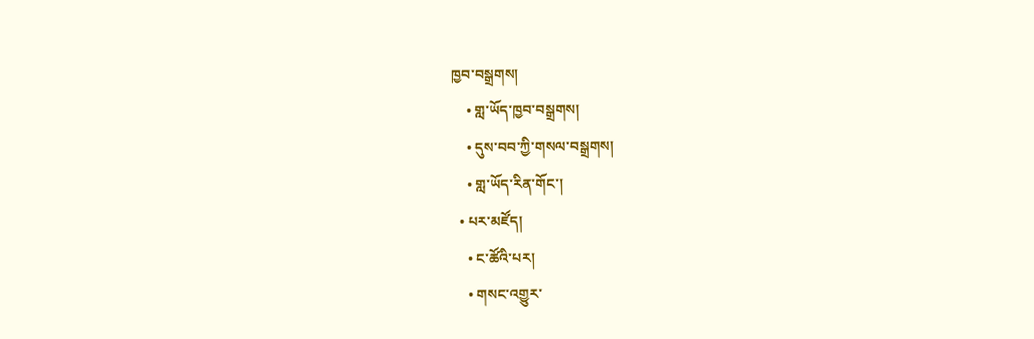ཁྱབ་བསྒྲགས།
    • གླ་ཡོད་ཁྱབ་བསྒྲགས།
    • དུས་བབ་ཀྱི་གསལ་བསྒྲགས།
    • གླ་ཡོད་རིན་གོང་།
  • པར་མཛོད།
    • ང་ཚོའི་པར།
    • གསང་འགྱུར་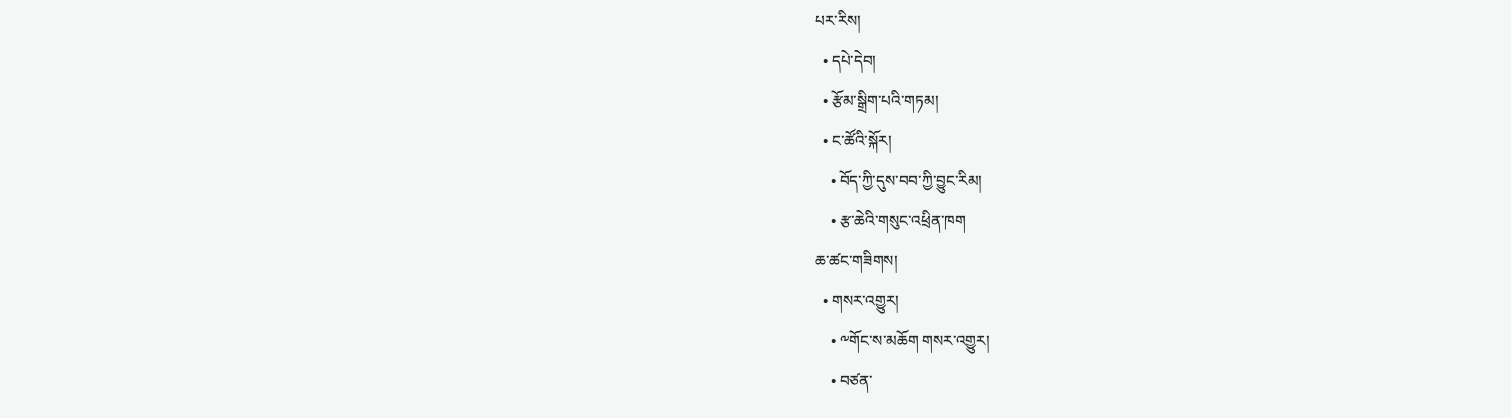པར་རིས།
  • དཔེ་དེབ།
  • རྩོམ་སྒྲིག་པའི་གཏམ།
  • ང་ཚོའི་སྐོར།
    • བོད་ཀྱི་དུས་བབ་ཀྱི་བྱུང་རིམ།
    • རྩ་ཆེའི་གསུང་འཕྲིན་ཁག
ཆ་ཚང་གཟིགས།
  • གསར་འགྱུར།
    • ༸གོང་ས་མཆོག གསར་འགྱུར།
    • བཙན་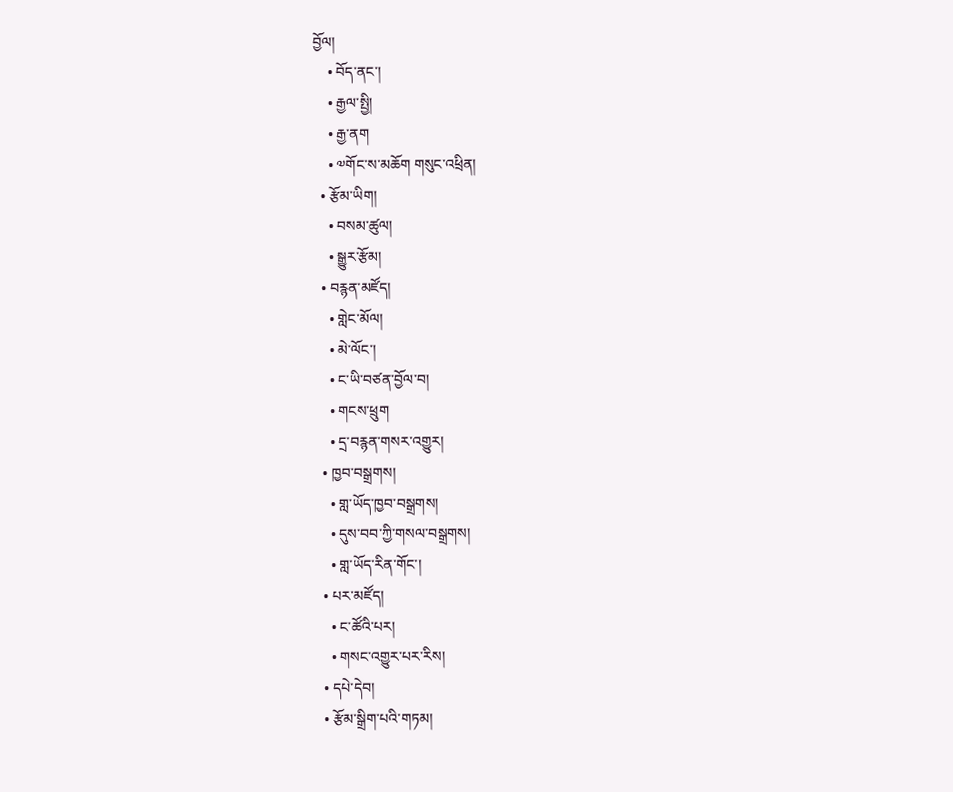བྱོལ།
    • བོད་ནང་།
    • རྒྱལ་སྤྱི།
    • རྒྱ་ནག
    • ༧གོང་ས་མཆོག གསུང་འཕྲིན།
  • རྩོམ་ཡིག།
    • བསམ་ཚུལ།
    • སྒྱུར་རྩོམ།
  • བརྙན་མཛོད།
    • གླེང་མོལ།
    • མེ་ལོང་།
    • ང་ཡི་བཙན་བྱོལ་བ།
    • གངས་ཕྲུག
    • དྲ་བརྙན་གསར་འགྱུར།
  • ཁྱབ་བསྒྲགས།
    • གླ་ཡོད་ཁྱབ་བསྒྲགས།
    • དུས་བབ་ཀྱི་གསལ་བསྒྲགས།
    • གླ་ཡོད་རིན་གོང་།
  • པར་མཛོད།
    • ང་ཚོའི་པར།
    • གསང་འགྱུར་པར་རིས།
  • དཔེ་དེབ།
  • རྩོམ་སྒྲིག་པའི་གཏམ།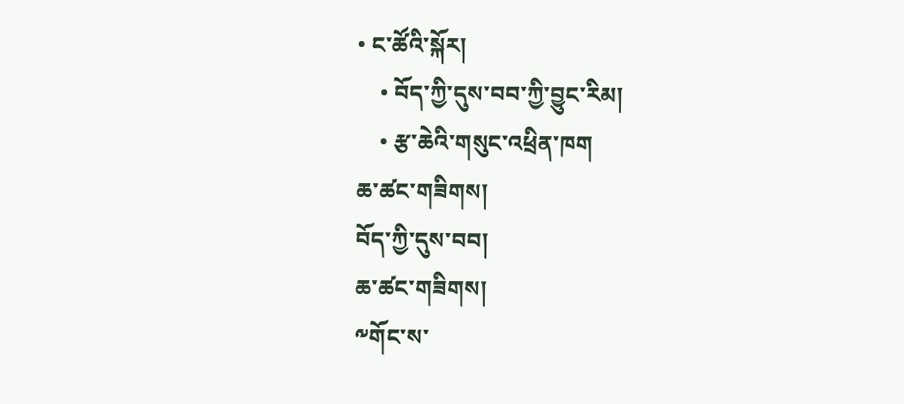• ང་ཚོའི་སྐོར།
    • བོད་ཀྱི་དུས་བབ་ཀྱི་བྱུང་རིམ།
    • རྩ་ཆེའི་གསུང་འཕྲིན་ཁག
ཆ་ཚང་གཟིགས།
བོད་ཀྱི་དུས་བབ།
ཆ་ཚང་གཟིགས།
༸གོང་ས་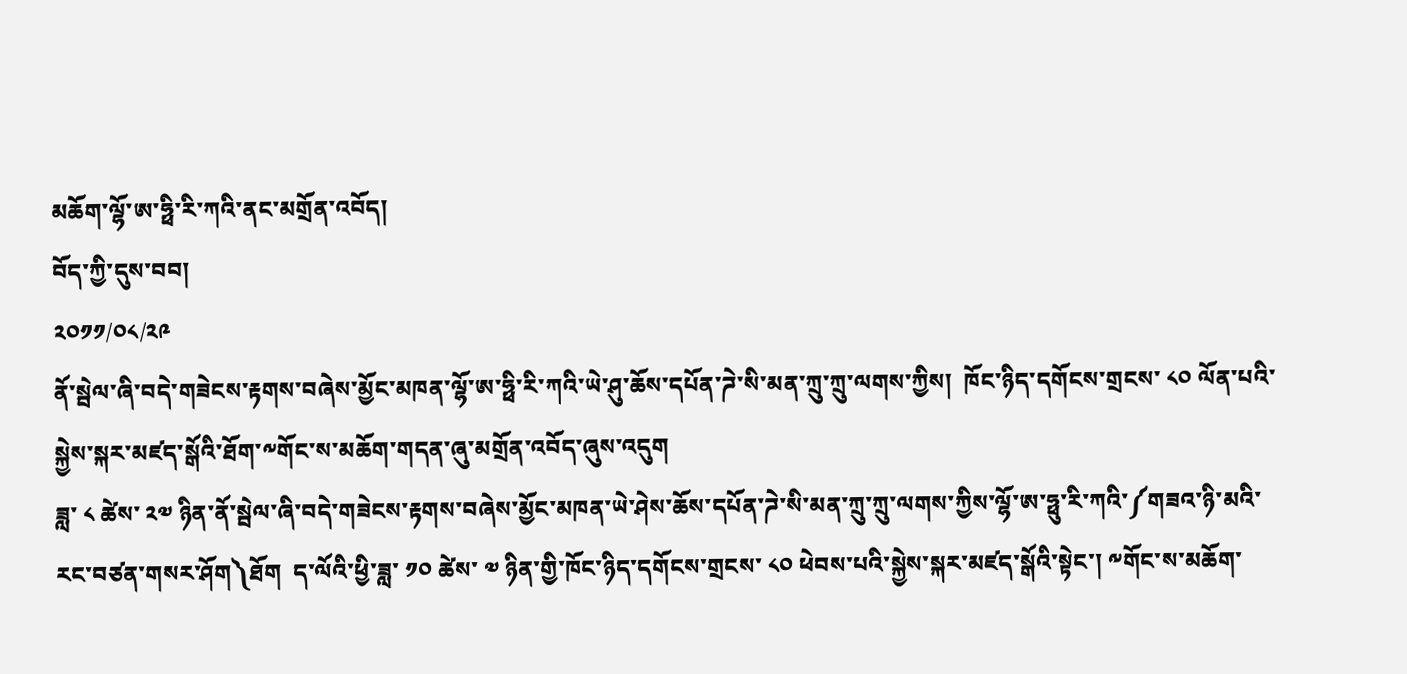མཆོག་ལྷོ་ཨ་ཧྥི་རི་ཀའི་ནང་མགྲོན་འབོད།
བོད་ཀྱི་དུས་བབ།
༢༠༡༡/༠༨/༢༩
ནོ་སྦེལ་ཞི་བདེ་གཟེངས་རྟགས་བཞེས་མྱོང་མཁན་ལྷོ་ཨ་ཧྥི་རི་ཀའི་ཡེ་ཤུ་ཆོས་དཔོན་ཌེ་སི་མན་ཀྲུ་ཀྲུ་ལགས་ཀྱིས།  ཁོང་ཉིད་དགོངས་གྲངས་ ༨༠ ལོན་པའི་སྐྱེས་སྐར་མཛད་སྒོའི་ཐོག་༸གོང་ས་མཆོག་གདན་ཞུ་མགྲོན་འབོད་ཞུས་འདུག
ཟླ་ ༨ ཚེས་ ༢༧ ཉིན་ནོ་སྦེལ་ཞི་བདེ་གཟེངས་རྟགས་བཞེས་མྱོང་མཁན་ཡེ་ཤེས་ཆོས་དཔོན་ཌེ་སི་མན་ཀྲུ་ཀྲུ་ལགས་ཀྱིས་ལྷོ་ཨ་ཧྥུ་རི་ཀའི་༼གཟའ་ཉི་མའི་རང་བཙན་གསར་ཤོག༽ཐོག  ད་ལོའི་ཕྱི་ཟླ་ ༡༠ ཚེས་ ༧ ཉིན་གྱི་ཁོང་ཉིད་དགོངས་གྲངས་ ༨༠ ཕེབས་པའི་སྐྱེས་སྐར་མཛད་སྒོའི་སྟེང་། ༸གོང་ས་མཆོག་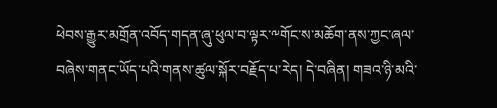ཕེབས་རྒྱུར་མགྲོན་འབོད་གདན་ཞུ་ཕུལ་བ་ལྟར་༸གོང་ས་མཆོག་ནས་ཀྱང་ཞལ་བཞེས་གནང་ཡོད་པའི་གནས་ཚུལ་སྐོར་བརྗོད་པ་རེད། དེ་བཞིན། གཟའ་ཉི་མའི་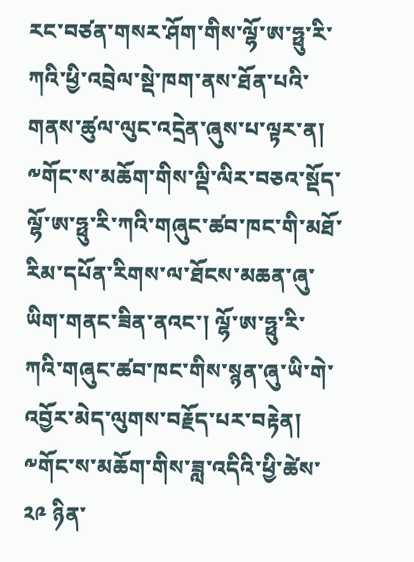རང་བཙན་གསར་ཤོག་གིས་ལྷོ་ཨ་ཧྥུ་རི་ཀའི་ཕྱི་འབྲེལ་སྡེ་ཁག་ནས་ཐོན་པའི་གནས་ཚུལ་ལུང་འདྲེན་ཞུས་པ་ལྟར་ན། ༸གོང་ས་མཆོག་གིས་ལྡི་ལིར་བཅའ་སྡོད་ལྷོ་ཨ་ཧྥུ་རི་ཀའི་གཞུང་ཚབ་ཁང་གི་མཐོ་རིམ་དཔོན་རིགས་ལ་ཐོངས་མཆན་ཞུ་ཡིག་གནང་ཟིན་ནའང་། ལྷོ་ཨ་ཧྥུ་རི་ཀའི་གཞུང་ཚབ་ཁང་གིས་སྙན་ཞུ་ཡི་གེ་འབྱོར་མེད་ལུགས་བརྗོད་པར་བརྟེན།  ༸གོང་ས་མཆོག་གིས་ཟླ་འདིའི་ཕྱི་ཚེས་ ༢༩ ཉིན་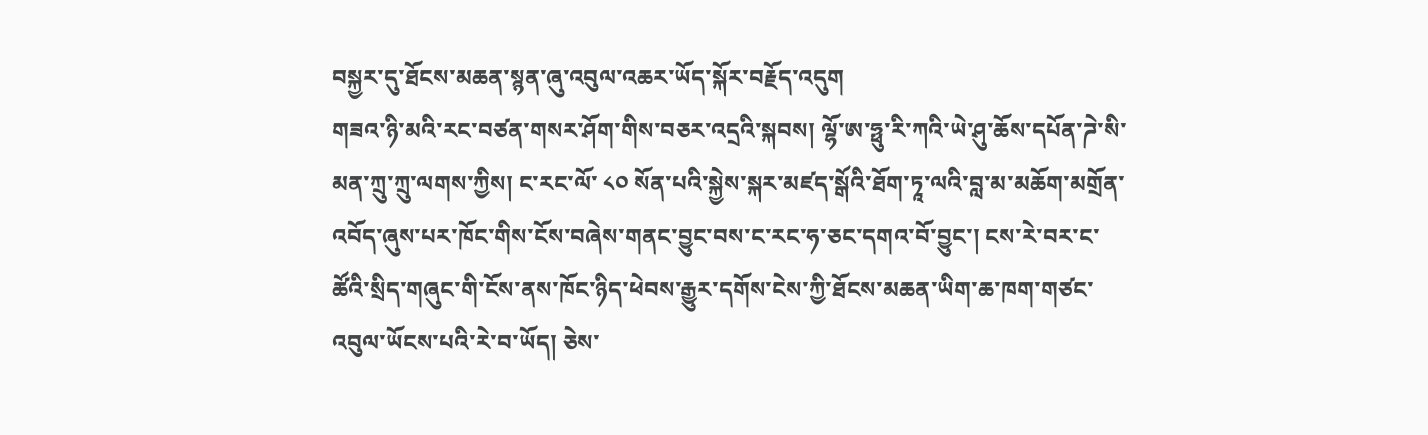བསྐྱར་དུ་ཐོངས་མཆན་སྙན་ཞུ་འབུལ་འཆར་ཡོད་སྐོར་བརྗོད་འདུག
གཟའ་ཉི་མའི་རང་བཙན་གསར་ཤོག་གིས་བཅར་འདྲའི་སྐབས། ལྷོ་ཨ་ཧྥུ་རི་ཀའི་ཡེ་ཤུ་ཆོས་དཔོན་ཌེ་སི་མན་ཀྲུ་ཀྲུ་ལགས་ཀྱིས། ང་རང་ལོ་ ༨༠ སོན་པའི་སྐྱེས་སྐར་མཛད་སྒོའི་ཐོག་ཏཱ་ལའི་བླ་མ་མཆོག་མགྲོན་འབོད་ཞུས་པར་ཁོང་གིས་ངོས་བཞེས་གནང་བྱུང་བས་ང་རང་ཧ་ཅང་དགའ་བོ་བྱུང་། ངས་རེ་བར་ང་ཚོའི་སྲིད་གཞུང་གི་ངོས་ནས་ཁོང་ཉིད་ཕེབས་རྒྱུར་དགོས་ངེས་ཀྱི་ཐོངས་མཆན་ཡིག་ཆ་ཁག་གཙང་འབུལ་ཡོངས་པའི་རེ་བ་ཡོད། ཅེས་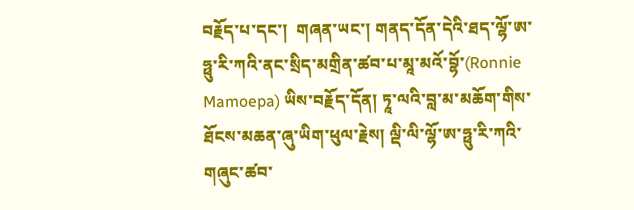བརྗོད་པ་དང་།  གཞན་ཡང་། གནད་དོན་དེའི་ཐད་ལྷོ་ཨ་ཧྥུ་རི་ཀའི་ནང་སྲིད་མགྲིན་ཚབ་པ་མཱ་མའོ་བྷོ་(Ronnie Mamoepa) ཡིས་བརྗོད་དོན། ཏཱ་ལའི་བླ་མ་མཆོག་གིས་ཐོངས་མཆན་ཞུ་ཡིག་ཕུལ་རྗེས། ལྡི་ལི་ལྷོ་ཨ་ཧྥུ་རི་ཀའི་གཞུང་ཚབ་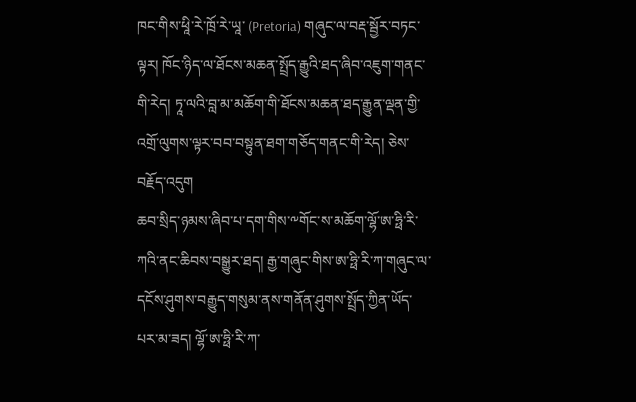ཁང་གིས་ཕཱི་རེ་ཁྲོ་རེ་ཡཱ་ (Pretoria) གཞུང་ལ་བརྡ་སྦྱོར་བཏང་ལྟར། ཁོང་ཉིད་ལ་ཐོངས་མཆན་སྤྲོད་རྒྱུའི་ཐད་ཞིབ་འཇུག་གནང་གི་རེད། ཏཱ་ལའི་བླ་མ་མཆོག་གི་ཐོངས་མཆན་ཐད་རྒྱུན་ལྡན་གྱི་འགྲོ་ལུགས་ལྟར་བབ་བསྟུན་ཐག་གཅོད་གནང་གི་རེད། ཅེས་བརྗོད་འདུག
ཆབ་སྲིད་ཉམས་ཞིབ་པ་དག་གིས་༸གོང་ས་མཆོག་ལྷོ་ཨ་ཧྥི་རི་ཀའི་ནང་ཆིབས་བསྒྱུར་ཐད། རྒྱ་གཞུང་གིས་ཨ་ཧྥི་རི་ཀ་གཞུང་ལ་དངོས་ཤུགས་བརྒྱུད་གསུམ་ནས་གནོན་ཤུགས་སྤྲོད་ཀྱིན་ཡོད་པར་མ་ཟད། ལྷོ་ཨ་ཧྥི་རི་ཀ་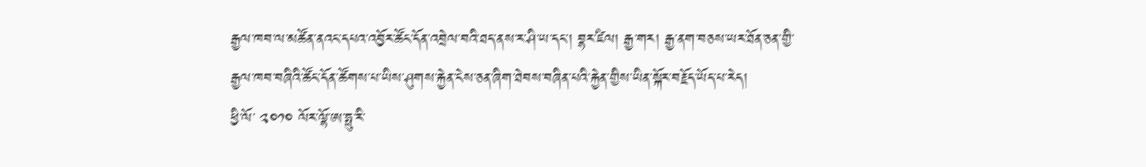རྒྱལ་ཁབ་ལ་མཚོན་ནའང་དཔའ་འབྱོར་ཚོང་དོན་འབྲེལ་བའི་ཐད་ནས་ར་ཤི་ཡ་དང་། བྷར་ཛིལ། རྒྱ་གར། རྒྱ་ནག་བཅས་ཡར་ཐོན་ཅན་གྱི་རྒྱལ་ཁབ་བཞིའི་ཚོང་དོན་ཚོགས་པ་ཡིས་ཤུགས་རྐྱེན་ངེས་ཅན་ཞིག་ཐེབས་བཞིན་པའི་རྐྱེན་གྱིས་ཡིན་སྐོར་བརྗོད་ཡོད་པ་རེད།
ཕྱི་ལོ་ ༢༠༡༠ ལོར་ལྷོ་ཨ་ཧྥུ་རི་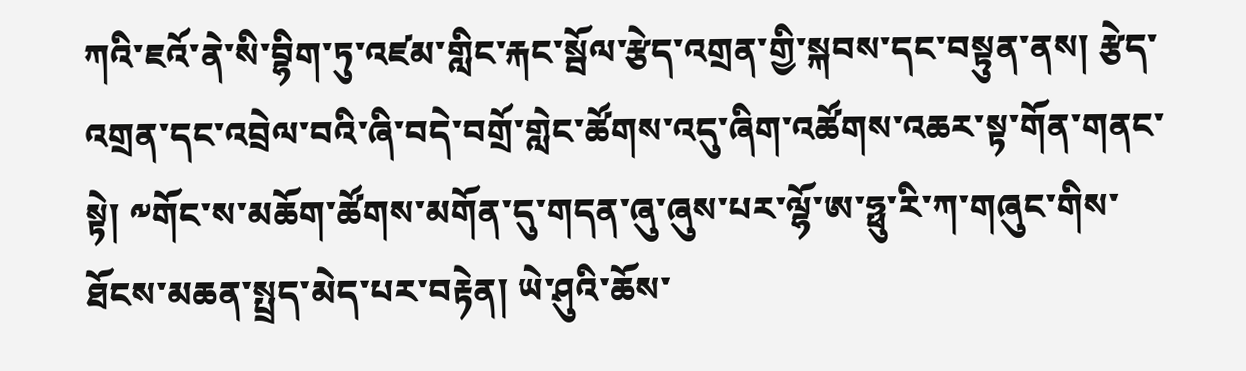ཀའི་ཇའོ་ནེ་སི་བྷིག་ཏུ་འཛམ་གླིང་རྐང་སྦོལ་རྩེད་འགྲན་གྱི་སྐབས་དང་བསྟུན་ནས། རྩེད་འགྲན་དང་འབྲེལ་བའི་ཞི་བདེ་བགྲོ་གླེང་ཚོགས་འདུ་ཞིག་འཚོགས་འཆར་སྟ་གོན་གནང་སྟེ། ༸གོང་ས་མཆོག་ཚོགས་མགོན་དུ་གདན་ཞུ་ཞུས་པར་ལྷོ་ཨ་ཧྥུ་རི་ཀ་གཞུང་གིས་ཐོངས་མཆན་སྤྲད་མེད་པར་བརྟེན། ཡེ་ཤུའི་ཆོས་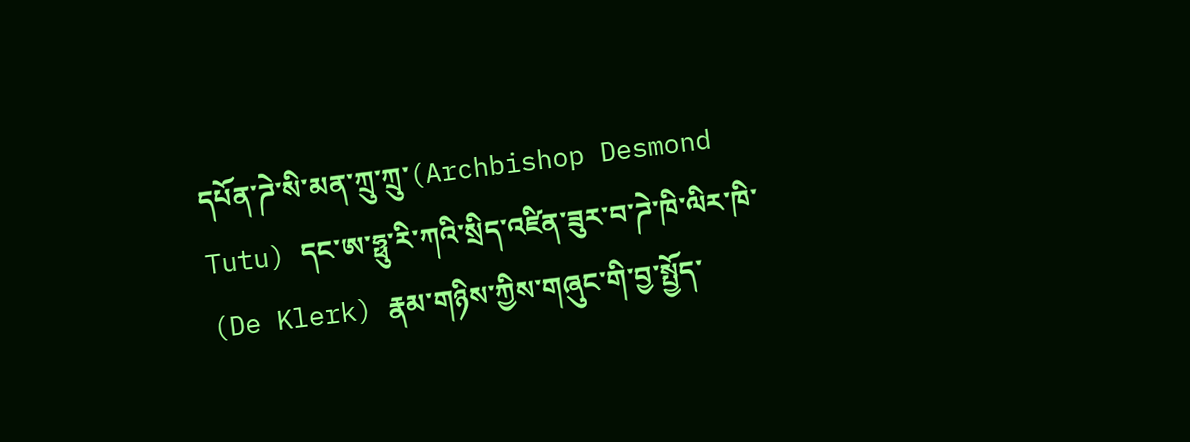དཔོན་ཌེ་སི་མན་ཀྲུ་ཀྲུ་(Archbishop Desmond Tutu) དང་ཨ་ཧྥུ་རི་ཀའི་སྲིད་འཛིན་ཟུར་བ་ཌེ་ཁི་ལིར་ཁི་ (De Klerk) རྣམ་གཉིས་ཀྱིས་གཞུང་གི་བྱ་སྤྱོད་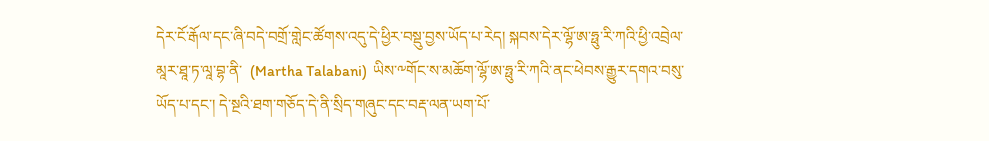དེར་ངོ་རྒོལ་དང་ཞི་བདེ་བགྲོ་གླེང་ཚོགས་འདུ་དེ་ཕྱིར་བསྡུ་བྱས་ཡོད་པ་རེད། སྐབས་དེར་ལྷོ་ཨ་ཧྥུ་རི་ཀའི་ཕྱི་འབྲེལ་མཱར་ཐཱ་ཏ་ལཱ་བྷ་ནི་  (Martha Talabani)  ཡིས་༸གོང་ས་མཆོག་ལྷོ་ཨ་ཧྥུ་རི་ཀའི་ནང་ཕེབས་རྒྱུར་དགའ་བསུ་ཡོད་པ་དང་། དེ་སྔའི་ཐག་གཅོད་དེ་ནི་སྲིད་གཞུང་དང་བརྡ་ལན་ཡག་པོ་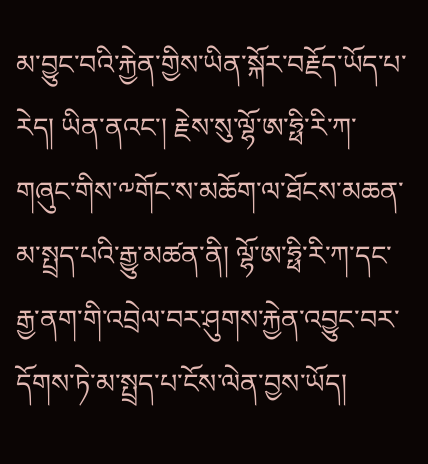མ་བྱུང་བའི་རྐྱེན་གྱིས་ཡིན་སྐོར་བརྗོད་ཡོད་པ་རེད། ཡིན་ནའང་། རྗེས་སུ་ལྷོ་ཨ་ཧྥི་རི་ཀ་གཞུང་གིས་༸གོང་ས་མཆོག་ལ་ཐོངས་མཆན་མ་སྤྲད་པའི་རྒྱུ་མཚན་ནི། ལྷོ་ཨ་ཧྥི་རི་ཀ་དང་རྒྱ་ནག་གི་འབྲེལ་བར་ཤུགས་རྐྱེན་འབྱུང་བར་དོགས་ཏེ་མ་སྤྲད་པ་ངོས་ལེན་བྱས་ཡོད།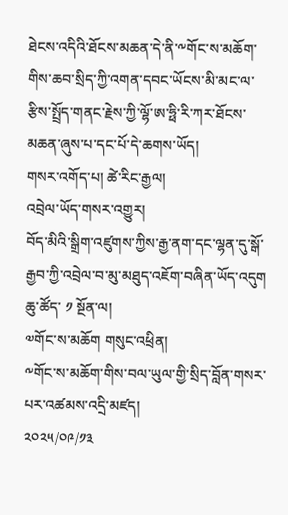ཐེངས་འདིའི་ཐོངས་མཆན་དེ་ནི་༸གོང་ས་མཆོག་གིས་ཆབ་སྲིད་ཀྱི་འགན་དབང་ཡོངས་མི་མང་ལ་རྩིས་སྤྲོད་གནང་རྗེས་ཀྱི་ལྷོ་ཨ་ཧྥི་རི་ཀར་ཐོངས་མཆན་ཞུས་པ་དང་པོ་དེ་ཆགས་ཡོད།
གསར་འགོད་པ། ཚེ་རིང་རྒྱལ།
འབྲེལ་ཡོད་གསར་འགྱུར།
བོད་མིའི་སྒྲིག་འཛུགས་ཀྱིས་རྒྱ་ནག་དང་ལྷན་དུ་སྒོ་རྒྱབ་ཀྱི་འབྲེལ་བ་མུ་མཐུད་འཇོག་བཞིན་ཡོད་འདུག
ཆུ་ཚོད་ ༡ སྔོན་ལ།
༧གོང་ས་མཆོག གསུང་འཕྲིན།
༸གོང་ས་མཆོག་གིས་བལ་ཡུལ་གྱི་སྲིད་བློན་གསར་པར་འཚམས་འདྲི་མཛད།
༢༠༢༥/༠༩/༡༣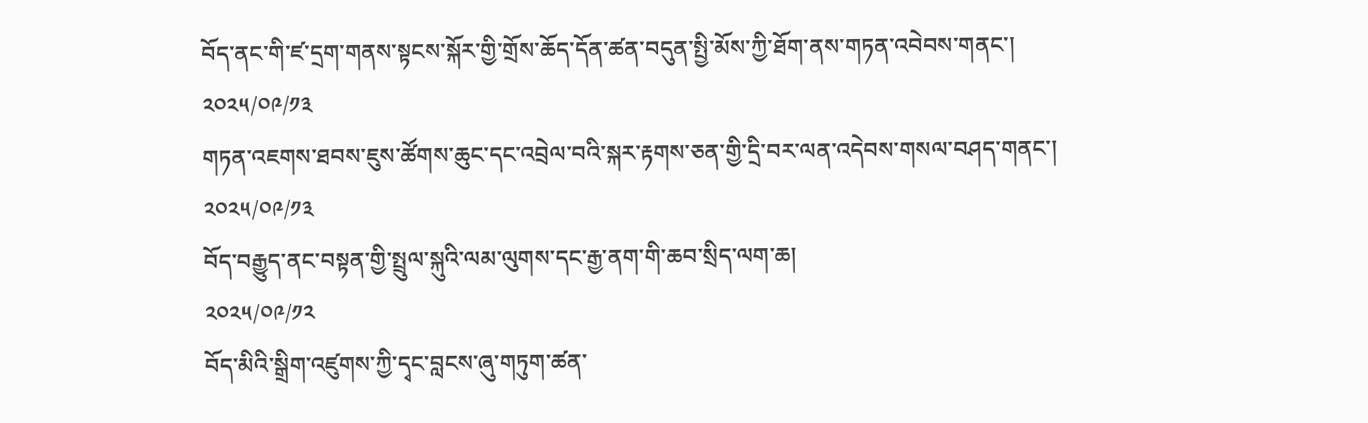བོད་ནང་གི་ཛ་དྲག་གནས་སྟངས་སྐོར་གྱི་གྲོས་ཆོད་དོན་ཚན་བདུན་སྤྱི་མོས་ཀྱི་ཐོག་ནས་གཏན་འབེབས་གནང་།
༢༠༢༥/༠༩/༡༣
གཏན་འཇགས་ཐབས་ཇུས་ཚོགས་ཆུང་དང་འབྲེལ་བའི་སྐར་རྟགས་ཅན་གྱི་དྲི་བར་ལན་འདེབས་གསལ་བཤད་གནང་།
༢༠༢༥/༠༩/༡༣
བོད་བརྒྱུད་ནང་བསྟན་གྱི་སྤྲུལ་སྐུའི་ལམ་ལུགས་དང་རྒྱ་ནག་གི་ཆབ་སྲིད་ལག་ཆ།
༢༠༢༥/༠༩/༡༢
བོད་མིའི་སྒྲིག་འཛུགས་ཀྱི་དྭང་བླངས་ཞུ་གཏུག་ཚན་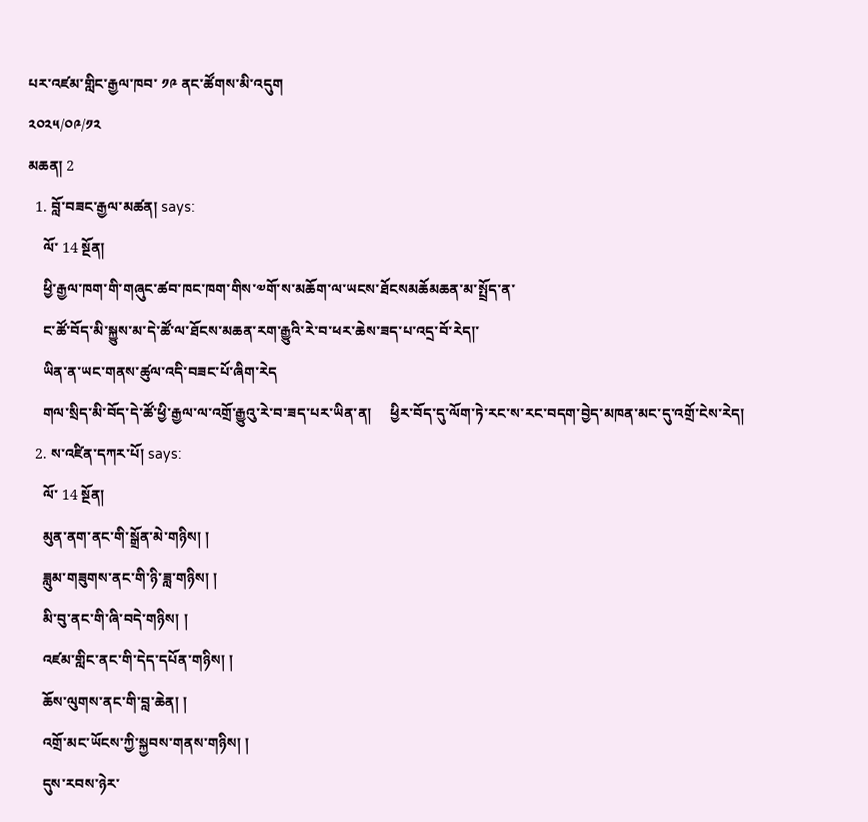པར་འཛམ་གླིང་རྒྱལ་ཁབ་ ༡༩ ནང་ཚོགས་མི་འདུག
༢༠༢༥/༠༩/༡༢
མཆན། 2
  1. བློ་བཟང་རྒྱལ་མཚན། says:
    ལོ་ 14 སྔོན།
    ཕྱི་རྒྱལ་ཁག་གི་གཞུང་ཚབ་ཁང་ཁག་གིས་༧གོ་ས་མཆོག་ལ་ཡངས་ཐོངསམཆོམཆན་མ་སྤྲོད་ན་
    ང་ཚོ་བོད་མི་སྐྱུས་མ་དེ་ཚོ་ལ་ཐོངས་མཆན་རག་རྒྱུའི་རེ་བ་ཕར་ཆེས་ཟད་པ་འདྲ་བོ་རེད།་
    ཡིན་ན་ཡང་གནས་ཚུལ་འདི་བཟང་པོ་ཞིག་རེད
    གལ་སྲིད་མི་བོད་དེ་ཚོ་ཕྱི་རྒྱལ་ལ་འགྲོ་རྒྱུའུ་རེ་བ་ཟད་པར་ཡིན་ན།     ཕྱིར་བོད་དུ་ལོག་ཏེ་རང་ས་རང་བདག་བྱེད་མཁན་མང་དུ་འགྲོ་ངེས་རེད།
  2. ས་འཛིན་དཀར་པོ། says:
    ལོ་ 14 སྔོན།
    མུན་ནག་ནང་གི་སྒྲོན་མེ་གཉིས། །
    ཟླུམ་གཟུགས་ནང་གི་ཉི་ཟླ་གཉིས། །
    མི་བུ་ནང་གི་ཞི་བདེ་གཉིས། །
    འཛམ་གླིང་ནང་གི་དེད་དཔོན་གཉིས། །
    ཆོས་ལུགས་ནང་གི་བླ་ཆེན། །
    འགྲོ་མང་ཡོངས་ཀྱི་སྐྱབས་གནས་གཉིས། །
    དུས་རབས་ཉེར་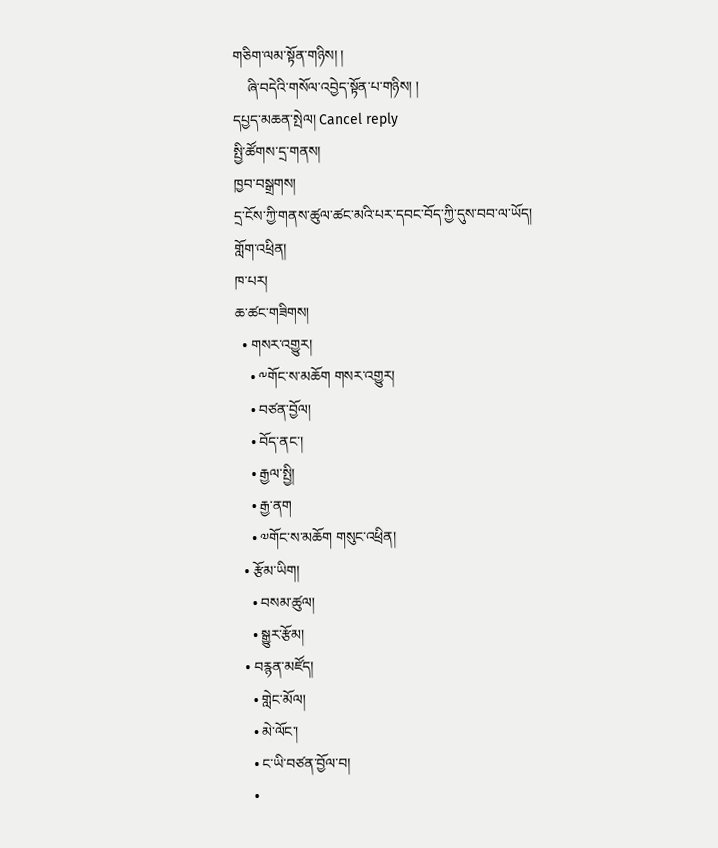གཅིག་ལམ་སྟོན་གཉིས། །
    ཞི་བདེའི་གསོལ་འབྱེད་སྟོན་པ་གཉིས། །
དཔྱད་མཆན་སྤེལ། Cancel reply
སྤྱི་ཚོགས་དྲ་གནས།
ཁྱབ་བསྒྲགས།
དྲ་ངོས་ཀྱི་གནས་ཚུལ་ཚང་མའི་པར་དབང་བོད་ཀྱི་དུས་བབ་ལ་ཡོད།
གློག་འཕྲིན།
ཁ་པར།
ཆ་ཚང་གཟིགས།
  • གསར་འགྱུར།
    • ༸གོང་ས་མཆོག གསར་འགྱུར།
    • བཙན་བྱོལ།
    • བོད་ནང་།
    • རྒྱལ་སྤྱི།
    • རྒྱ་ནག
    • ༧གོང་ས་མཆོག གསུང་འཕྲིན།
  • རྩོམ་ཡིག།
    • བསམ་ཚུལ།
    • སྒྱུར་རྩོམ།
  • བརྙན་མཛོད།
    • གླེང་མོལ།
    • མེ་ལོང་།
    • ང་ཡི་བཙན་བྱོལ་བ།
    •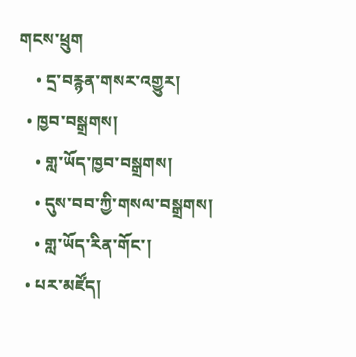གངས་ཕྲུག
    • དྲ་བརྙན་གསར་འགྱུར།
  • ཁྱབ་བསྒྲགས།
    • གླ་ཡོད་ཁྱབ་བསྒྲགས།
    • དུས་བབ་ཀྱི་གསལ་བསྒྲགས།
    • གླ་ཡོད་རིན་གོང་།
  • པར་མཛོད།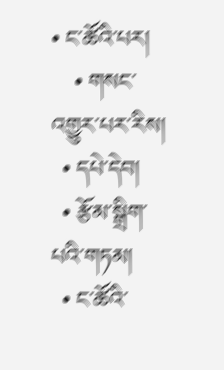• ང་ཚོའི་པར།
    • གསང་འགྱུར་པར་རིས།
  • དཔེ་དེབ།
  • རྩོམ་སྒྲིག་པའི་གཏམ།
  • ང་ཚོའི་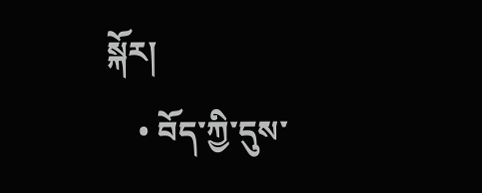སྐོར།
    • བོད་ཀྱི་དུས་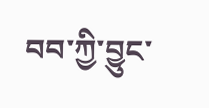བབ་ཀྱི་བྱུང་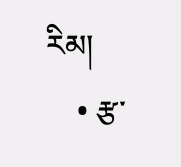རིམ།
    • རྩ་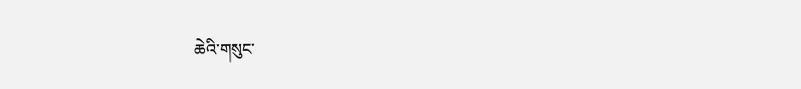ཆེའི་གསུང་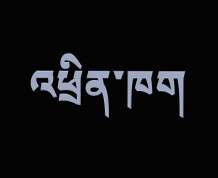འཕྲིན་ཁག